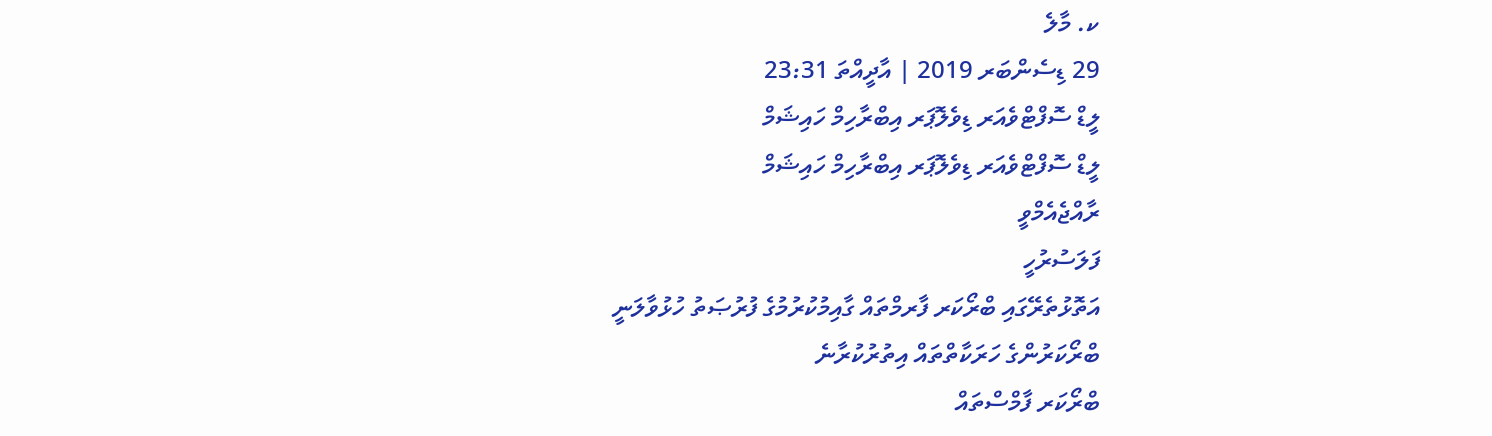ކ. މާލެ
29 ޑިސެންބަރ 2019 | އާދީއްތަ 23:31
ލީޑް ސޮފްޓްވެއަރ ޑިވެލޮޕަރ އިބްރާހިމް ހައިޝަމް
ލީޑް ސޮފްޓްވެއަރ ޑިވެލޮޕަރ އިބްރާހިމް ހައިޝަމް
ރާއްޖެއެމްވީ
ފަލަސުރުހީ
އަތޮޅުތެރޭގައި ބްރޯކަރ ފާރމްތައް ގާއިމުކުރުމުގެ ފުރުޞަތު ހުޅުވާލަނީ
ބްރޯކަރުންގެ ހަރަކާތްތައް އިތުރުކުރާނެ
ބްރޯކަރ ފާމްސްތައް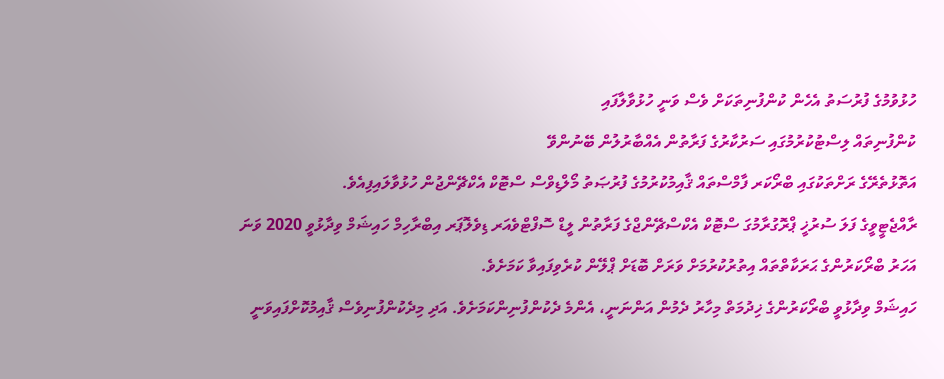ހުޅުވުމުގެ ފުރުސަތު އެހެން ކުންފުނިތަކަށް ވެސް ވަނީ ހުޅުވާލާފައި
ކުންފުނިތައް ލިސްޓުކުރުމުގައި ސަރުކާރުގެ ފަރާތުން އެއްބާރުލުން ބޭނުންވޭ
އަތޮޅުތެރޭގެ ރަށްތަކުގައި ބްރޯކަރ ފާމްސްތައް ޤާއިމުކުރުމުގެ ފުރުޞަތު މޯލްޑިވްސް ސްޓޮކް އެކްޗޭންޖުން ހުޅުވާލައިފިއެވެ.
ރާއްޖެޓީވީގެ ފަލަ ސުރުޚީ ޕްރޮގުރާމުގަ ސްޓޮކް އެކްސްޗޭންޖްގެ ފަރާތުން ލީޑް ސޮފްޓްވެއަރ ޑިވެލޮޕަރ އިބްރާހިމް ހައިޝަމް ވިދާޅުވީ 2020 ވަނަ އަހަރު ބްރޯކަރުންގެ ޙަރަކާތްތައް އިތުރުކުރުމަށް ވަރަށް ބޮޑަށް ޕްލޭން ކުރެވިފައިވާ ކަމަށެވެ.
ހައިޝަމް ވިދާޅުވީ ބްރޯކަރުންގެ ޚިދުމަތް މިހާރު ދެމުން އަންނަނީ، އެންމެ ދެކުންފުނިންކަމަށެވެ. އަދި މިދެކުންފުނިވެސް ޤާއިމުކޮށްފައިވަނީ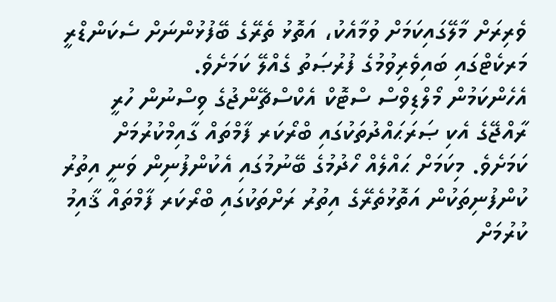ވެރިރަށް މާލޭގައިކަމަށް ވުމާއެކު، އަތޮޅު ތެރޭގެ ބޭފުޅުންނަށް ސެކަންޑްރީ މަރކެޓްގައި ބައިވެރިވުމުގެ ފުރުޞަތު ގެއްލޭ ކަމަށެވެ.
އެހެންކަމުން މޯލްޑިވްސް ސްޓޮކް އެކްސްޗޭންޖުގެ ވިސްނުން ހުރީ ރާއްޖޭގެ އެކި ޞަރަޙައްދުތަކުގައި ބްރޯކަރ ފާމްތައް ގާއިމްކުރުމަށް ކަމަށެވެ. މިކަމަށް ޙައްލެއް ހޯދުމުގެ ބޭނުމުގައި އެކުންފުނިން ވަނީ އިތުރު ކުންފުނިތަކުން އަތޮޅުތެރޭގެ އިތުރު ރަށްތަކުގައި ބްރޯކަރ ފާމްތައް ޤާއިމު ކުރުމަށް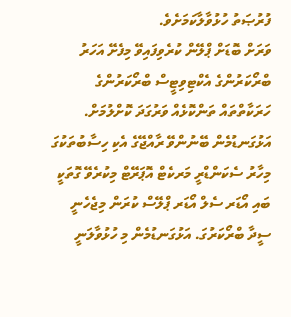ފުރުޞަތު ހުޅުވާލާކަމަށެވެ.
ވަރަށް ބޮޑަށް ޕްލޭން ކުރެވިފައިވޭ މިފެށޭ އަހަރު ބްރޯކަރުންގެ އެކްޓިވިޓީސް ބްރޯކަރުންގެ ހަރަކާތްތައް ތަންކޮޅެއް ވަރުގަދަ ކޮށްލުމަށް. އަޅުގަނޑުމެން ބޭނުންވޭ ރާއްޖޭގެ އެކި ހިސާބުތަކުގަ މިހާރު ސެކަންޑްރީ މަރކެޓް އޮޕަރޭޓް މިކުރެވޭ ގޮތަކީ ބައި އޯޑަރ ސެލް އޯޑަރ ޕްލޭސް ކުރަން މިޖެހެނީ ސީދާ ބްރޯކަރުގަ. އަޅުގަނޑުމެން މި ހުޅުވާލަނީ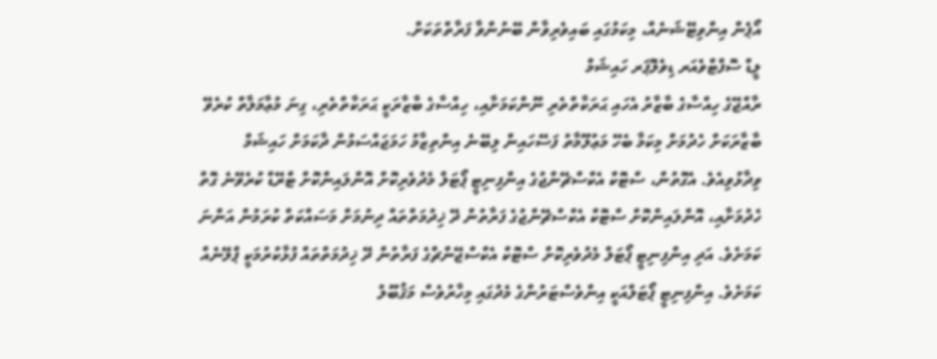އޯޕެން އިންވިޓޭޝަނެއް، މިކަމުގައި ބައިވެރިވާން ބޭނުންވާ ފަރާތްތަކަށް.
ލީޑް ސޮފްޓްވެއަރ ޑިވެލޮޕަރ ހައިޝަމް
ރާއްޖޭގެ ހިއްސާގެ ބާޒާރު އެހައި ޙަރަކާތްތެރި ނޫންކަމަށާއި، ހިއްސާގެ ބާޒާރަކީ ޙަރަކާތްތެރި، ގިނަ މުޢާމަލާތް ކުރެވޭ ބާޒާރަކަށް ހެދުމަށް މިކަމާ ބެހޭ މަޢުލޫމާތު ފަސޭހައިން ލިބޭނެ އިންތިޒާމު ހަމަޖައްސަމުން ދާކަމަށް ހައިޝަމް ވިދާޅުވިއެވެ. އެގޮތުން، ސްޓޮކް އެކްސްޗޭންޖުގެ އިންފިނިޓީ ޕޯޓަލް މެދުވެރިކޮށް އޮންލައިންކޮށް ޓްރޭޑް ކުރެވޭނެ ގޮތް ހެދުމަށާއި، އޮންލައިންކޮށް ސްޓޮކް އެކްސްޗޭންޖުގެ ފަރާތުން ދޭ ޚިދުމަތްތައް ދިނުމަށް މަސައްކަތް ކުރަމުން އަންނަ ކަމަށެވެ. އަދި އިންފިނިޓީ ޕޯޓަލް މެދުވެރިކޮށް ސްޓޮކް އެކްސްޖޭންޗްގެ ފަރާތުން ދޭ ޚިދުމަތްތައް ފުޅާކުރުމަކީ ޕްލޭނެއް ކަމަށެވެ. އިންފިނިޓީ ޕޯޓަލްއަކީ އިންވެސްޓަރުންގެ މެދުގައި މިހާރުވެސް މަޤުބޫލު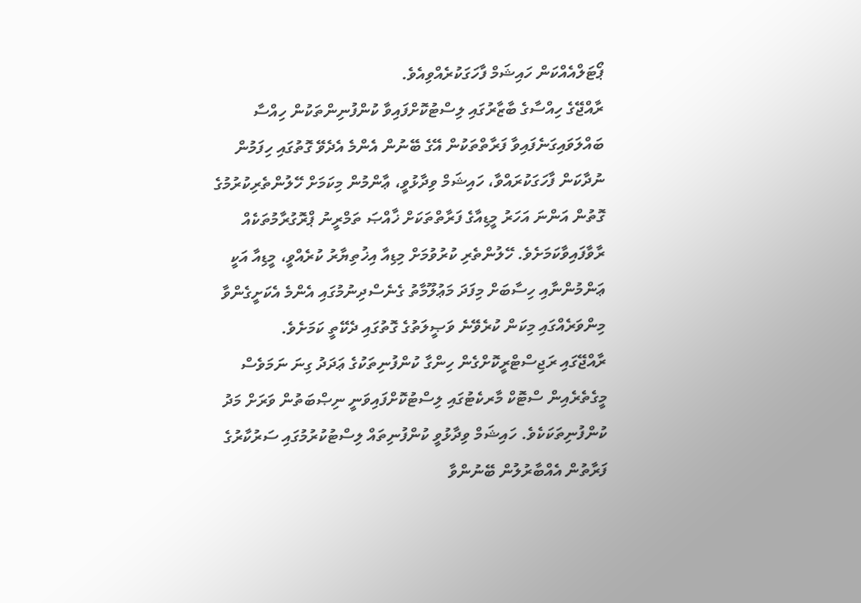ޕޯޓަލްއެއްކަން ހައިޝަމް ފާހަގަކުރެއްވިއެވެ.
ރާއްޖޭގެ ހިއްސާގެ ބާޒާރުގައި ލިސްޓުކޮށްފައިވާ ކުންފުނިންތަކުން ހިއްސާ ބައްލަވައިގަނެފައިވާ ފަރާތްތަކުން އޭގެ ބޭނުން އެންމެ އެދެވޭ ގޮތުގައި ހިފަމުން ނުދާކަން ފާހަގަކުރައްވާ، ހައިޝަމް ވިދާޅުވީ، ޢާންމުން މިކަމަށް ހޭލުންތެރިކުރުމުގެ ގޮތުން އަންނަ އަހަރު މީޑިއާގެ ފަރާތްތަކަށް ޚާއްޞަ ތަމްރީނު ޕްރޮގުރާމުތަކެއް ރާވާފައިވާކަމަށެވެ. ހޭލުންތެރި ކުރުވުމަށް މިޑިއާ އިޚުތިޔާރު ކުރެއްވީ، މީޑިއާ އަކީ ޢަންމުންނާއި ހިސާބަށް މިފަދަ މަޢުލޫމާތު ގެނެސްދިނުމުގައި އެންމެ އެކަށީގެންވާ މިންވަރެއްގައި މިކަން ކުރެވޭނެ ވަޞީލަތުގެ ގޮތުގައި ދެކޭތީ ކަމަށެވެ.
ރާއްޖޭގައި ރަޖިސްޓްރީކޮށްގެން ހިންގާ ކުންފުނިތަކުގެ ޢަދަދު ގިނަ ނަމަވެސް މީގެތެރެއިން ސްޓޮކް މާރކެޓުގައި ލިސްޓުކޮށްފައިވަނީ ނިޞްބަތުން ވަރަށް މަދު ކުންފުނިތަކަކެވެ. ހައިޝަމް ވިދާޅުވީ ކުންފުނިތައް ލިސްޓުކުރުމުގައި ސަރުކާރުގެ ފަރާތުން އެއްބާރުލުން ބޭނުންވާ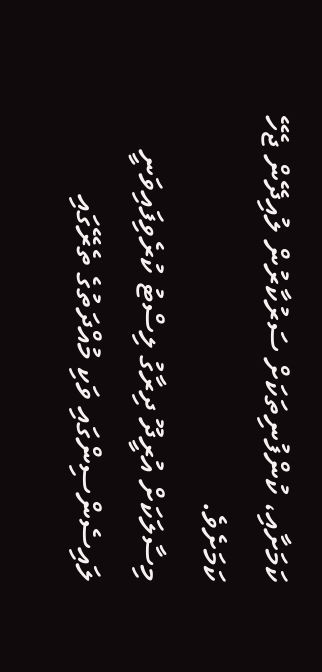ކަމަށާއި، ކުންފުނިތަކަށް ސަރުކާރުން ލުއިދޭން ޖެހޭ ކަމަށެވެ.
މިސާލަކަށް އުރީދޫ ދިރާގު ލިސްޓު ކުރެވިފައިވަނީ ލައިސެންސިންގައި ވަކި މުއްދަތުގެ ތެރޭގައި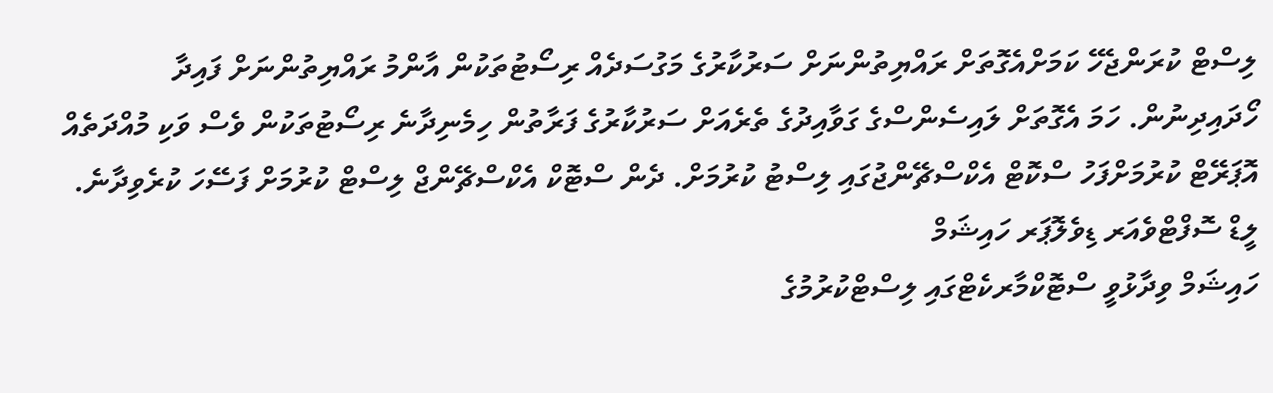ލިސްޓް ކުރަންޖެހޭ ކަމަށްއެގޮތަށް ރައްޔިތުންނަށް ސަރުކާރުގެ މަގުސަދެއް ރިސޯޓުތަކުން އާންމު ރައްޔިތުންނަށް ފައިދާ ހޯދައިދިނުން. ހަމަ އެގޮތަށް ލައިސެންސްގެ ގަވާއިދުގެ ތެރެއަށް ސަރުކާރުގެ ފަރާތުން ހިމެނިދާނެ ރިސޯޓުތަކުން ވެސް ވަކި މުއްދަތެއް އޮޕަރޭޓް ކުރުމަށްފަހު ސްކޮޓް އެކްސްޗޭންޖުގައި ލިސްޓު ކުރުމަށް. ދެން ސްޓޮކް އެކްސްޗޭންޖް ލިސްޓް ކުރުމަށް ފަސޭހަ ކުރެވިދާނެ.
ލީޑް ސޮފްޓްވެއަރ ޑިވެލޮޕަރ ހައިޝަމް
ހައިޝަމް ވިދާޅުވީ ސްޓޮކްމާރކެޓްގައި ލިސްޓްކުރުމުގެ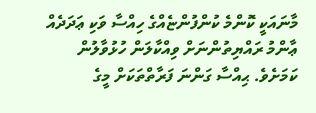މާނައަކީ ކޮންމެ ކުންފުންޏެއްގެ ހިއްސާ ވަކި ޢަދަދެއް ޢާންމު ރައްޔިތުންނަށް ވިއްކާލަން ހުޅުވާލުން ކަމަށެވެ. ޙިއްސާ ގަންނަ ފަރާތްތަކަށް މީގެ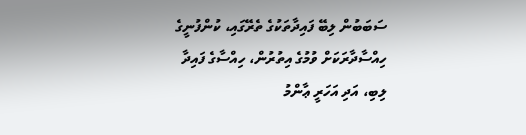ސަބަބުން ލިބޭ ފައިދާތަކުގެ ތެރޭގައި، ކުންފުނީގެ ހިއްސާދާރަކަށް ވުމުގެ އިތުރުން، ހިއްސާގެ ފައިދާ ލިބި، އަދި އަހަރީ ޢާންމު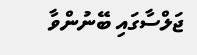ޖަލްސާގައި ބޭނުންވާ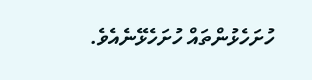ހުށަހެޅުންތައް ހުށަހެޅޭނެއެވެ.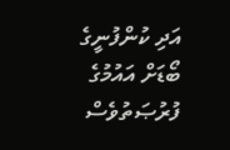އަދި ކުންފުނީގެ ބޯޑަށް އައުމުގެ ފުރުޞަތުވެސް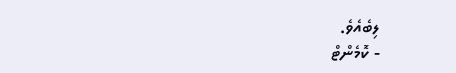ލިބެއެވެ.
- ކޮމެންޓް